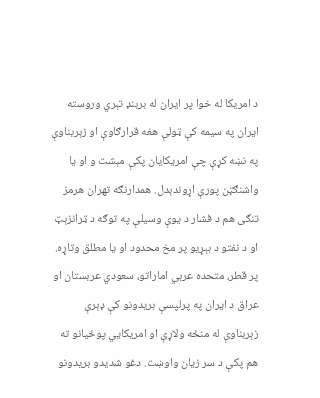د امریکا له خوا پر ایران له بربنډ تېري وروسته ایران په سیمه کې ټولې هغه قرارګاوې او زېربناوې په نښه کړې چې امریکایان پکې مېشت و او یا واشنګټن پورې اړوندېدل. همدارنګه تهران هرمز تنګی هم د فشار د یوې وسیلې په توګه د ټرانزېټ او د نفتو د بېړیو پر مخ محدود او یا مطلق وتاړه. پر قطر، متحده عربي اماراتو، سعودي عربستان او عراق د ایران په پرلپسې بریدونو کې ډېرې زېربناوې له منځه ولاړې او امریکایي پوځيانو ته هم پکې د سر زیان واوښت. دغو شدیدو بریدونو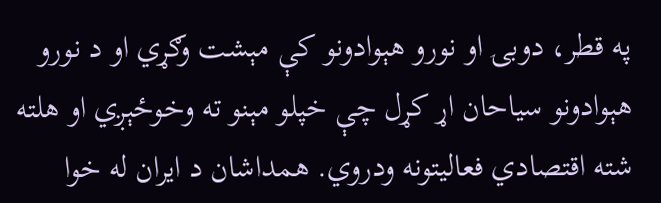په قطر، دوبۍ او نورو هېوادونو کې مېشت وګړي او د نورو هېوادونو سیاحان اړ کړل چې خپلو مېنو ته وخوځېږي او هلته شته اقتصادي فعالیتونه ودروي. همداشان د ایران له خوا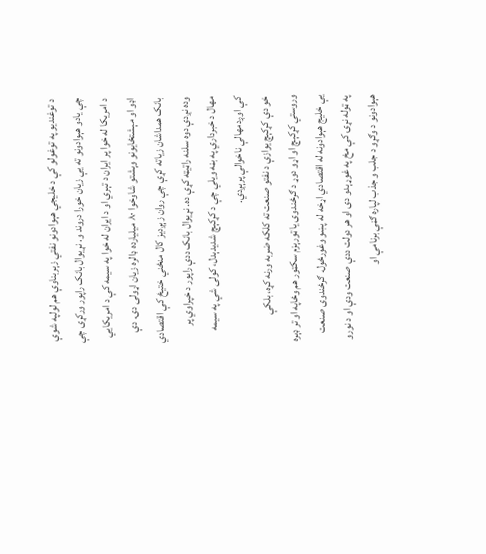د توغندیو په توغولو کې د خلیجي هېوادونو نفتي زېربناوې هم لولپه شوې چې یادو هېوادونو ته یې زیان خورا دروند و. نړیوال بانک راپور ورکړی چې د امریکا له خوا پر ایران د تېري او د ایران له خوا په سیمه کې د امریکایي اډو او مېشتځایونو وېشتو شاوخوا ۸۰ میلیارده ډالره زیان اړولی دی. دې بانک همداشان زیاته کړې چې روان زېږدیز کال منځني ختیځ کې اقتصادي وده نږدې دوه سلنه راټیټه کړې ده. نړیوال بانک ددې راپور د خپراوي پر مهال د خبرداري په بڼه ویلي چې د کړکېچ شدیدېدل، کولی شي په سیمه کې اوږدمهالې ناخوالې پرېږدي.
خو دې کړکېچ یوازې د نفتو صنعت ته کلکه ضربه ورنه کړه، بلکې وروستي کړکېچ او اړو دوړ د ګرځندوی یا ټورېزم سکټور هم وځاپه او تر ډېره یې خلیج هېوادونه له اقتصادي اړخه له پښو وغورځول. ګرځندوی صنعت په ټوله نړۍ کې مخ په غوړېدو دی او هر دولت ددې صنعت ودې او د نورو هېوادونو د وګړو د جلب و جذب لپاره ګڼې برنامې او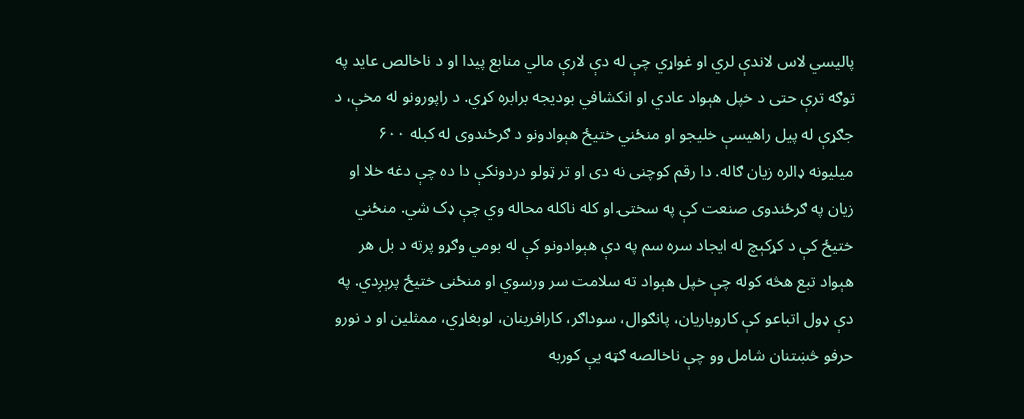پالیسي لاس لاندې لري او غواړي چې له دې لارې مالي منابع پیدا او د ناخالص عاید په توګه ترې حتی د خپل هېواد عادي او انکشافي بودیجه برابره کړي. د راپورونو له مخې، د جګړې له پیل راهیسې خلیجو او منځني ختیځ هېوادونو د ګرځندوی له کبله ۶۰۰ میلیونه ډالره زیان ګاله. دا رقم کوچنی نه دی او تر ټولو دردونکې دا ده چې دغه خلا او زیان په ګرځندوی صنعت کې په سختۍ او کله ناکله محاله وي چې ډک شي. منځني ختیځ کې د کړکېچ له ایجاد سره سم په دې هېوادونو کې له بومي وګړو پرته د بل هر هېواد تبع هڅه کوله چې خپل هېواد ته سلامت سر ورسوي او منځنی ختیځ پرېږدي. په دې ډول اتباعو کې کاروباریان، پانګوال، سوداګر، کارافرینان، لوبغاړي، ممثلین او د نورو حرفو څښتنان شامل وو چې ناخالصه ګټه یې کوربه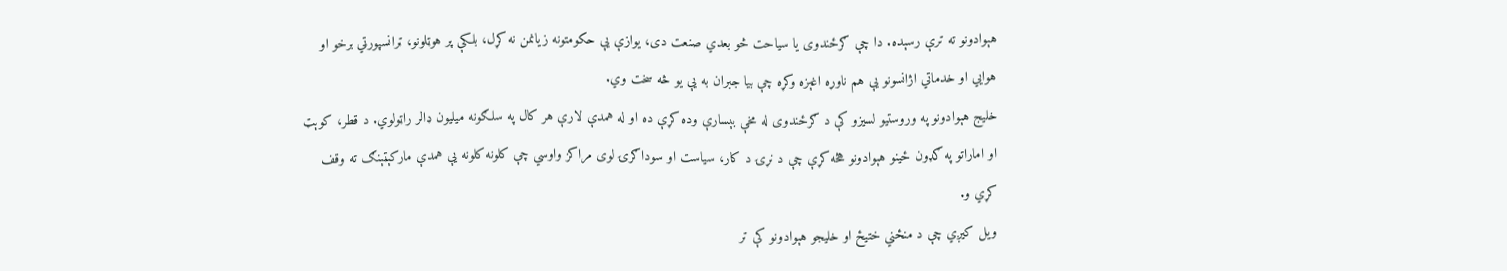هېوادونو ته ترې رسېده. دا چې ګرځندوی یا سیاحت څو بعدي صنعت دی، یوازې یې حکومتونه زیانمن نه کړل، بلکې پر هوټلونو، ټرانسپورټي برخو او هوایي او خدماتي اژانسونو یې هم ناوړه اغېزه وکړه چې بیا جبران به یې یو څه سخت وي.
خلیج هېوادونو په وروستیو لسیزو کې د ګرځندوی له مخې بېسارې وده کړې ده او له همدې لارې هر کال په سلګونه میلیون ډالر راټولوي. د قطر، کوېټ او اماراتو په ګډون ځینو هېوادونو هڅه کړې چې د نړۍ د کار، سیاست او سوداګرۍ لوی مراکز واوسي چې کلونه کلونه یې همدې مارکېټېنګ ته وقف کړي و.
ویل کیږي چې د منځني ختیځ او خلیجو هېوادونو کې تر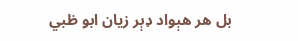بل هر هېواد ډېر زیان ابو ظبي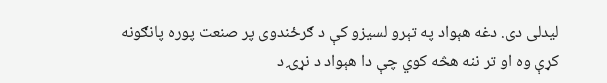لیدلی دی. دغه هېواد په تېرو لسیزو کې د ګرځندوی پر صنعت پوره پانګونه کړې وه او تر ننه هڅه کوي چې دا هېواد د نړۍ د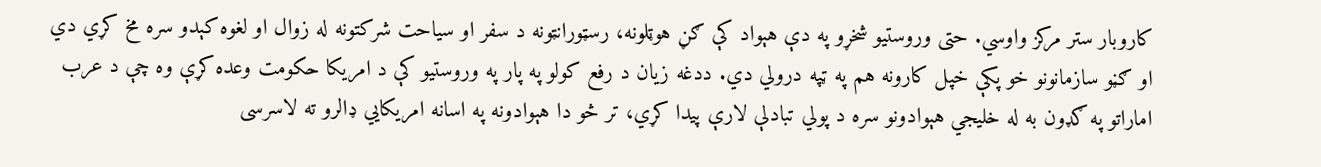کاروبار ستر مرکز واوسي. حتی وروستیو شخړو په دې هېواد کې ګڼ هوټلونه، رسټورانټونه د سفر او سیاحت شرکتونه له زوال او لغوه کېدو سره مخ کړي دي او ګڼو سازمانونو خو پکې خپل کارونه هم په ټپه درولي دي. ددغه زیان د رفع کولو په پار په وروستیو کې د امریکا حکومت وعده کړې وه چې د عرب اماراتو په ګډون به له خلیجي هېوادونو سره د پولي تبادلې لارې پیدا کړي، تر څو دا هېوادونه په اسانه امریکایي ډالرو ته لاسرسی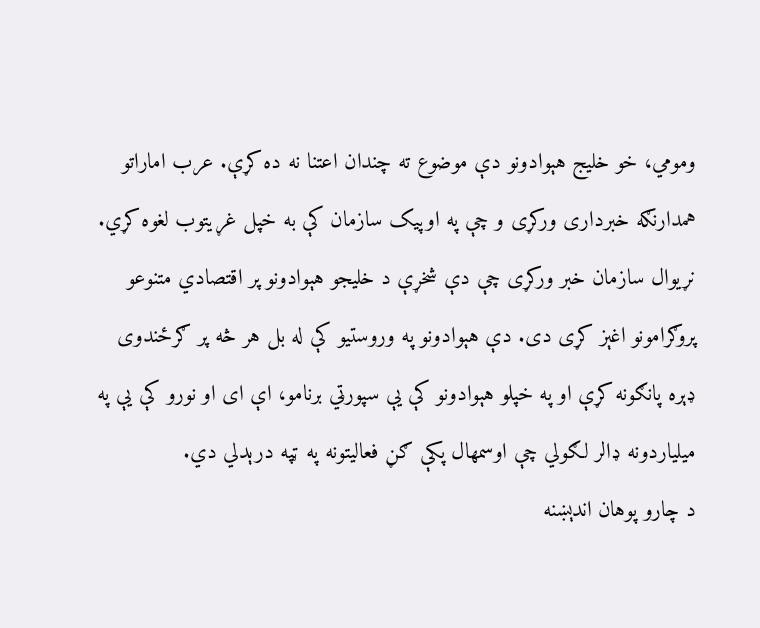ومومي، خو خلیج هېوادونو دې موضوع ته چندان اعتنا نه ده کړې. عرب اماراتو همدارنګه خبرداری ورکړی و چې په اوپیک سازمان کې به خپل غړیتوب لغوه کړي.
نړیوال سازمان خبر ورکړی چې دې شخړې د خلیجو هېوادونو پر اقتصادي متنوعو پروګرامونو اغېز کړی دی. دې هېوادونو په وروستیو کې له بل هر څه پر ګرځندوی ډېره پانګونه کړې او په خپلو هېوادونو کې یې سپورټي برنامو، اې ای او نورو کې یې په میلیاردونه ډالر لګولي چې اوسمهال پکې ګڼ فعالیتونه په ټپه درېدلي دي.
د چارو پوهان اندېښنه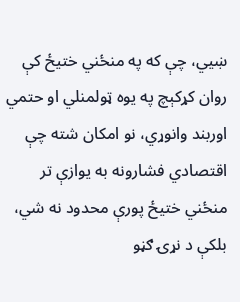ښیي، چې که په منځني ختیځ کې روان کړکېچ په یوه ټولمنلي او حتمي اوربند وانوړي، نو امکان شته چې اقتصادي فشارونه به یوازې تر منځني ختیځ پورې محدود نه شي، بلکې د نړۍ ګڼو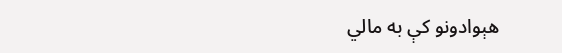هېوادونو کې به مالي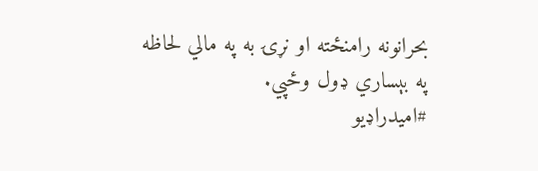بحرانونه رامنځته او نړۍ به په مالي لحاظه په بېساري ډول وځپي.
#امیدراډيو